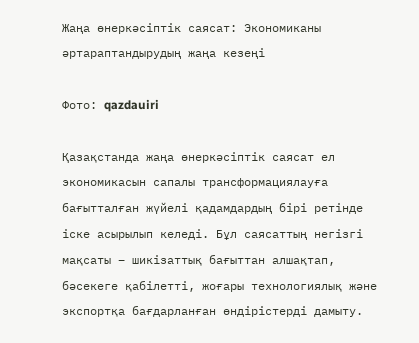Жаңа өнеркәсіптік саясат: Экономиканы әртараптандырудың жаңа кезеңі

Фото: qazdauiri

Қазақстанда жаңа өнеркәсіптік саясат ел экономикасын сапалы трансформациялауға бағытталған жүйелі қадамдардың бірі ретінде іске асырылып келеді. Бұл саясаттың негізгі мақсаты – шикізаттық бағыттан алшақтап, бәсекеге қабілетті, жоғары технологиялық және экспортқа бағдарланған өндірістерді дамыту.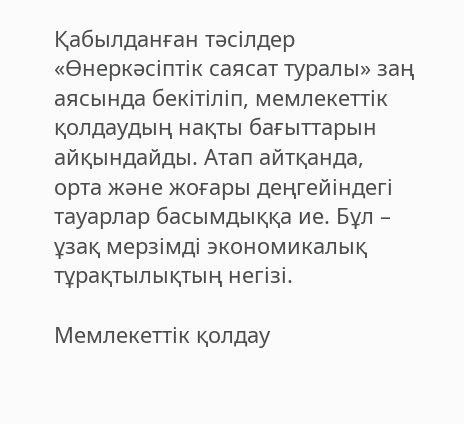Қабылданған тәсілдер «Өнеркәсіптік саясат туралы» заң аясында бекітіліп, мемлекеттік қолдаудың нақты бағыттарын айқындайды. Атап айтқанда, орта және жоғары деңгейіндегі тауарлар басымдыққа ие. Бұл – ұзақ мерзімді экономикалық тұрақтылықтың негізі.

Мемлекеттік қолдау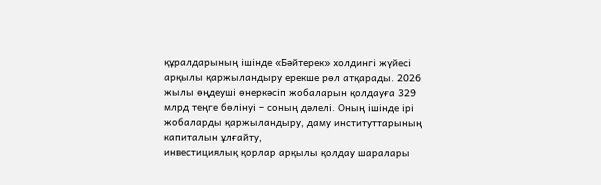құралдарының ішінде «Бәйтерек» холдингі жүйесі арқылы қаржыландыру ерекше рөл атқарады. 2026 жылы өңдеуші өнеркәсіп жобаларын қолдауға 329 млрд теңге бөлінуі – соның дәлелі. Оның ішінде ірі жобаларды қаржыландыру, даму институттарының капиталын ұлғайту,
инвестициялық қорлар арқылы қолдау шаралары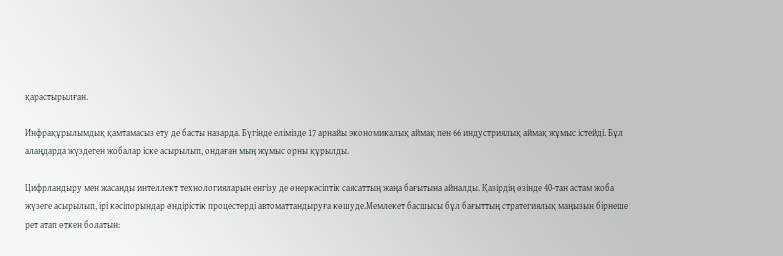қарастырылған.

Инфрақұрылымдық қамтамасыз ету де басты назарда. Бүгінде елімізде 17 арнайы экономикалық аймақ пен 66 индустриялық аймақ жұмыс істейді. Бұл алаңдарда жүздеген жобалар іске асырылып, ондаған мың жұмыс орны құрылды.

Цифрландыру мен жасанды интеллект технологияларын енгізу де өнеркәсіптік саясаттың жаңа бағытына айналды. Қазірдің өзінде 40-тан астам жоба жүзеге асырылып, ірі кәсіпорындар өндірістік процестерді автоматтандыруға көшуде.Мемлекет басшысы бұл бағыттың стратегиялық маңызын бірнеше рет атап өткен болатын: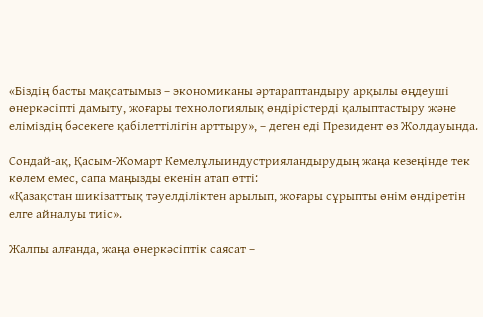«Біздің басты мақсатымыз – экономиканы әртараптандыру арқылы өңдеуші өнеркәсіпті дамыту, жоғары технологиялық өндірістерді қалыптастыру және еліміздің бәсекеге қабілеттілігін арттыру», – деген еді Президент өз Жолдауында.

Сондай-ақ, Қасым-Жомарт Кемелұлыиндустрияландырудың жаңа кезеңінде тек көлем емес, сапа маңызды екенін атап өтті:
«Қазақстан шикізаттық тәуелділіктен арылып, жоғары сұрыпты өнім өндіретін елге айналуы тиіс».

Жалпы алғанда, жаңа өнеркәсіптік саясат –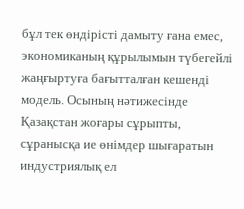бұл тек өндірісті дамыту ғана емес, экономиканың құрылымын түбегейлі жаңғыртуға бағытталған кешенді модель. Осының нәтижесінде Қазақстан жоғары сұрыпты, сұранысқа ие өнімдер шығаратын индустриялық ел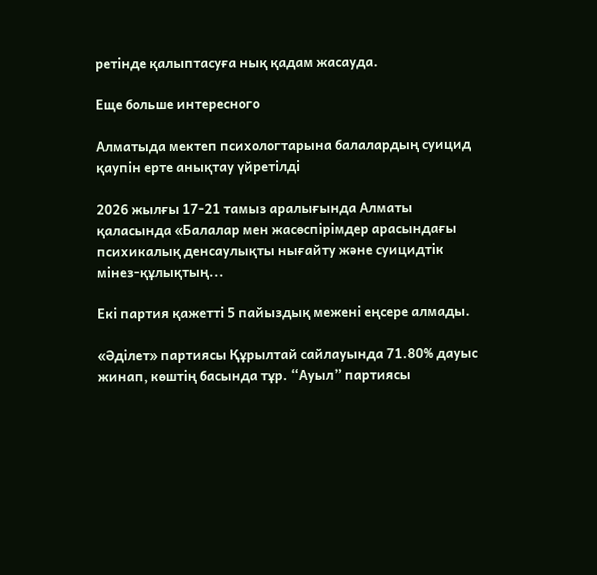ретінде қалыптасуға нық қадам жасауда.

Еще больше интересного

Алматыда мектеп психологтарына балалардың суицид қаупін ерте анықтау үйретілді

2026 жылғы 17-21 тамыз аралығында Алматы қаласында «Балалар мен жасөспірімдер арасындағы психикалық денсаулықты нығайту және суицидтік мінез-құлықтың...

Екі партия қажетті 5 пайыздық межені еңсере алмады.

«Әділет» партиясы Құрылтай сайлауында 71.80% дауыс жинап, көштің басында тұр. “Ауыл” партиясы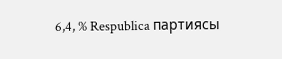6,4, % Respublica партиясы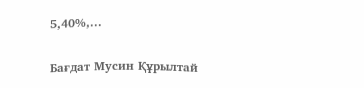5,40%,...

Бағдат Мусин Құрылтай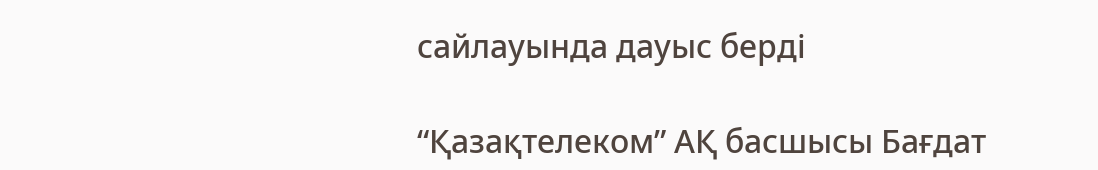сайлауында дауыс берді

“Қазақтелеком” АҚ басшысы Бағдат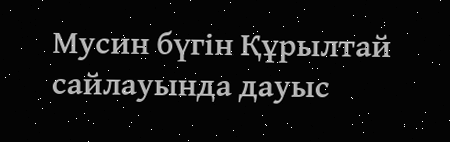Мусин бүгін Құрылтай сайлауында дауыс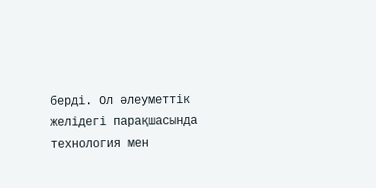берді. Ол әлеуметтік желідегі парақшасында технология мен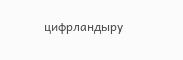цифрландыру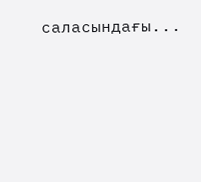саласындағы...